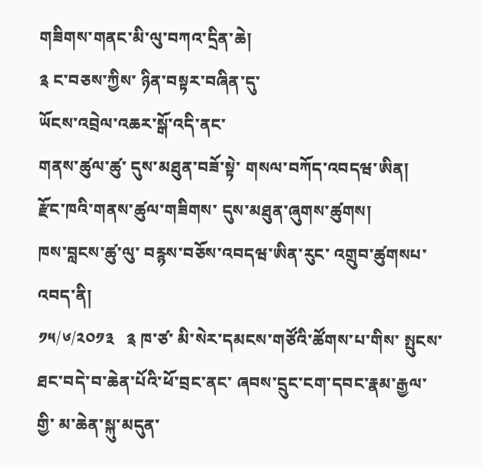གཟིགས་གནང་མི་ལུ་བཀའ་དྲིན་ཆེ།
༉ ང་བཅས་ཀྱིས་ ཉིན་བསྟར་བཞིན་དུ་
ཡོངས་འབྲེལ་འཆར་སྒོ་འདི་ནང་
གནས་ཚུལ་ཚུ་ དུས་མཐུན་བཟོ་སྟེ་ གསལ་བཀོད་འབདཝ་ཨིན།
རྫོང་ཁའི་གནས་ཚུལ་གཟིགས་ དུས་མཐུན་ཞུགས་ཚུགས།
ཁས་བླངས་ཚུ་ལུ་ བརྙས་བཅོས་འབདཝ་ཨིན་རུང་ འགྲུབ་ཚུགསཔ་འབད་ནི།
༡༥/༦/༢༠༡༣   ༉ ཁ་ཙ་ མི་སེར་དམངས་གཙོའི་ཚོགས་པ་གིས་ སྤུངས་ཐང་བདེ་བ་ཆེན་པོའི་ཕོ་བྲང་ནང་ ཞབས་དྲུང་ངག་དབང་རྣམ་རྒྱལ་གྱི་ མ་ཆེན་སྐུ་མདུན་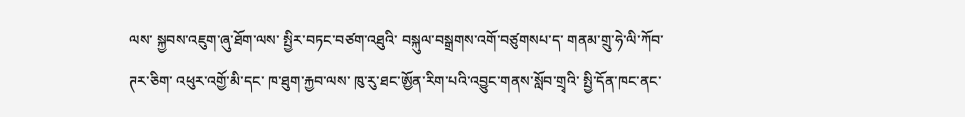ལས་ སྐྱབས་འཇུག་ཞུ་ཐོག་ལས་ སྤྱིར་བཏང་བཙག་འཐུའི་ བསྐུལ་བསྒྲགས་འགོ་བཙུགསཔ་ད་ གནམ་གྲུ་ཧེ་ལི་ཀོབ་ཊར་ཅིག་ འཕུར་འགྱོ་མི་དང་ ཁ་ཐུག་རྐྱབ་ལས་ ཁུ་རུ་ཐང་ཨྱོན་རིག་པའི་འབྱུང་གནས་སློབ་གྲྭའི་ སྤྱི་དོན་ཁང་ནང་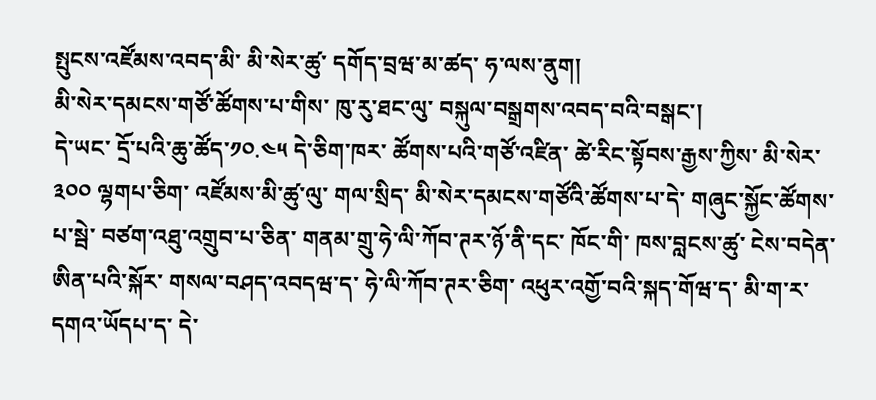སྤུངས་འཛོམས་འབད་མི་ མི་སེར་ཚུ་ དགོད་བྲཝ་མ་ཚད་ ཧ་ལས་ནུག།
མི་སེར་དམངས་གཙོ་ཚོགས་པ་གིས་ ཁུ་རུ་ཐང་ལུ་ བསྐུལ་བསྒྲགས་འབད་བའི་བསྒང་།
དེ་ཡང་ དྲོ་པའི་ཆུ་ཚོད་༡༠.༤༥ དེ་ཅིག་ཁར་ ཚོགས་པའི་གཙོ་འཛིན་ ཚེ་རིང་སྟོབས་རྒྱས་ཀྱིས་ མི་སེར་༣༠༠ ལྷགཔ་ཅིག་ འཛོམས་མི་ཚུ་ལུ་ གལ་སྲིད་ མི་སེར་དམངས་གཙོའི་ཚོགས་པ་དེ་ གཞུང་སྐྱོང་ཚོགས་པ་སྦེ་ བཙག་འཐུ་འགྲུབ་པ་ཅིན་ གནམ་གྲུ་ཧེ་ལི་ཀོབ་ཊར་ཉོ་ནི་དང་ ཁོང་གི་ ཁས་བླངས་ཚུ་ ངེས་བདེན་ཨིན་པའི་སྐོར་ གསལ་བཤད་འབདཝ་ད་ ཧེ་ལི་ཀོབ་ཊར་ཅིག་ འཕུར་འགྱོ་བའི་སྐད་གོཝ་ད་ མི་ག་ར་དགའ་ཡོདཔ་ད་ དེ་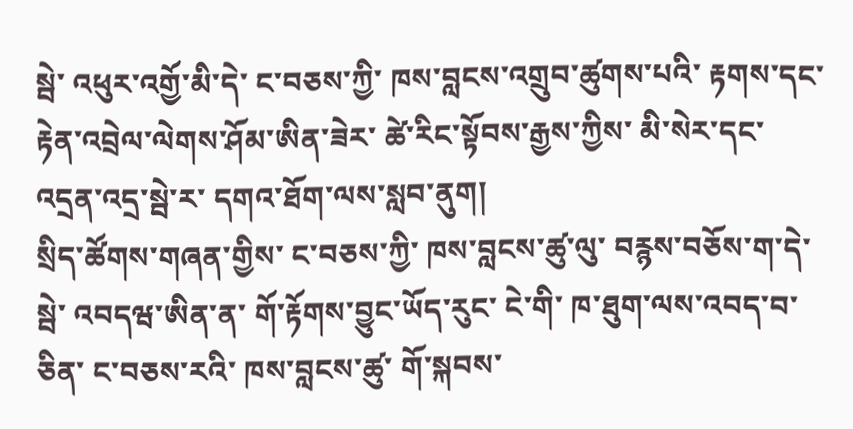སྦེ་ འཕུར་འགྱོ་མི་དེ་ ང་བཅས་ཀྱི་ ཁས་བླངས་འགྲུབ་ཚུགས་པའི་ རྟགས་དང་རྟེན་འབྲེལ་ལེགས་ཤོམ་ཨིན་ཟེར་ ཚེ་རིང་སྟོབས་རྒྱས་ཀྱིས་ མི་སེར་དང་འདྲན་འདྲ་སྦེ་ར་ དགའ་ཐོག་ལས་སླབ་ནུག།
སྲིད་ཚོགས་གཞན་གྱིས་ ང་བཅས་ཀྱི་ ཁས་བླངས་ཚུ་ལུ་ བརྙས་བཅོས་ག་དེ་སྦེ་ འབདཝ་ཨིན་ན་ གོ་རྟོགས་བྱུང་ཡོད་རུང་ ངེ་གི་ ཁ་ཐུག་ལས་འབད་བ་ཅིན་ ང་བཅས་རའི་ ཁས་བླངས་ཚུ་ གོ་སྐབས་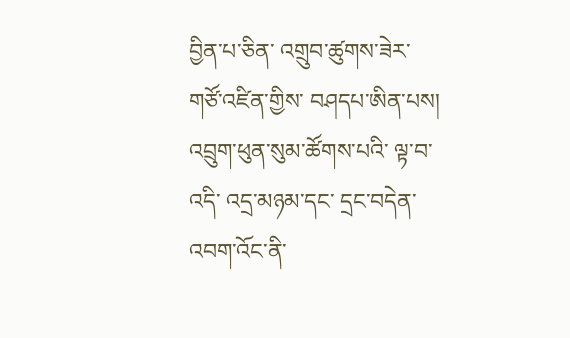བྱིན་པ་ཅིན་ འགྲུབ་ཚུགས་ཟེར་ གཙོ་འཛིན་གྱིས་ བཤདཔ་ཨིན་པས།
འབྲུག་ཕུན་སུམ་ཚོགས་པའི་ ལྟ་བ་འདི་ འདྲ་མཉམ་དང་ དྲང་བདེན་འབག་འོང་ནི་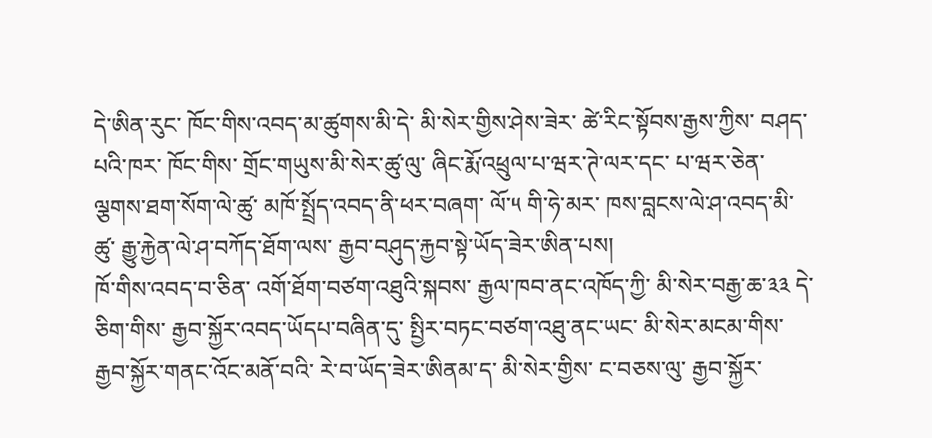དེ་ཨིན་རུང་ ཁོང་གིས་འབད་མ་ཚུགས་མི་དེ་ མི་སེར་གྱིས་ཤེས་ཟེར་ ཚེ་རིང་སྟོབས་རྒྱས་ཀྱིས་ བཤད་པའི་ཁར་ ཁོང་གིས་ གྲོང་གཡུས་མི་སེར་ཚུ་ལུ་ ཞིང་རྨོ་འཕྲུལ་པ་ཝར་ཊེ་ལར་དང་ པ་ཝར་ཅེན་ ལྕགས་ཐག་སོག་ལེ་ཚུ་ མཁོ་སྤྲོད་འབད་ནི་ཕར་བཞག་ ལོ་༥ གི་ཧེ་མར་ ཁས་བླངས་ལེ་ཤ་འབད་མི་ཚུ་ རྒྱུ་རྐྱེན་ལེ་ཤ་བཀོད་ཐོག་ལས་ རྒྱབ་བཤུད་རྐྱབ་སྟེ་ཡོད་ཟེར་ཨིན་པས།
ཁོ་གིས་འབད་བ་ཅིན་ འགོ་ཐོག་བཙག་འཐུའི་སྐབས་ རྒྱལ་ཁབ་ནང་འཁོད་ཀྱི་ མི་སེར་བརྒྱ་ཆ་༣༣ དེ་ཅིག་གིས་ རྒྱབ་སྐྱོར་འབད་ཡོདཔ་བཞིན་དུ་ སྤྱིར་བཏང་བཙག་འཐུ་ནང་ཡང་ མི་སེར་མངམ་གིས་ རྒྱབ་སྐྱོར་གནང་འོང་མནོ་བའི་ རེ་བ་ཡོད་ཟེར་ཨིནམ་ད་ མི་སེར་གྱིས་ ང་བཅས་ལུ་ རྒྱབ་སྐྱོར་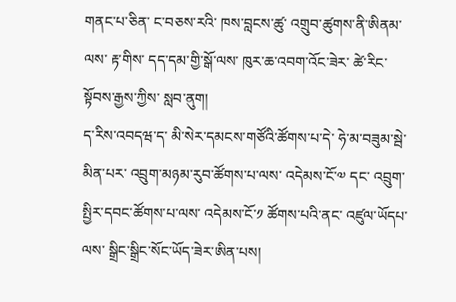གནང་པ་ཅིན་ ང་བཅས་རའི་ ཁས་བླངས་ཚུ་ འགྲུབ་ཚུགས་ནི་ཨིནམ་ལས་ རྟ་གིས་ དད་དམ་གྱི་སྒོ་ལས་ ཁུར་ཆ་འབག་འོང་ཟེར་ ཚེ་རིང་སྟོབས་རྒྱས་ཀྱིས་ སླབ་ནུག།
ད་རིས་འབདཝ་ད་ མི་སེར་དམངས་གཙོའི་ཚོགས་པ་དེ་ ཧེ་མ་བཟུམ་སྦེ་མིན་པར་ འབྲུག་མཉམ་རུབ་ཚོགས་པ་ལས་ འདེམས་ངོ་༧ དང་ འབྲུག་སྤྱིར་དབང་ཚོགས་པ་ལས་ འདེམས་ངོ་༡ ཚོགས་པའི་ནང་ འཛུལ་ཡོདཔ་ལས་ སྒྲིང་སྒྲིང་སོང་ཡོད་ཟེར་ཨིན་པས།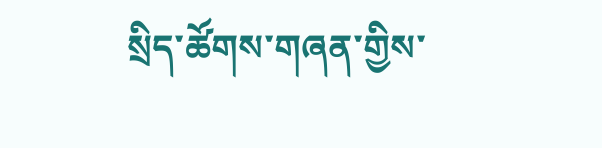སྲིད་ཚོགས་གཞན་གྱིས་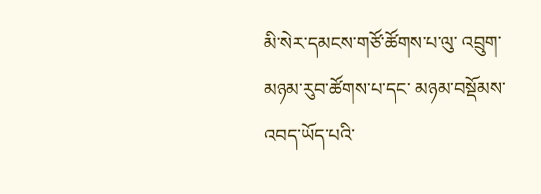མི་སེར་དམངས་གཙོ་ཚོགས་པ་ལུ་ འབྲུག་མཉམ་རུབ་ཚོགས་པ་དང་ མཉམ་བསྡོམས་འབད་ཡོད་པའི་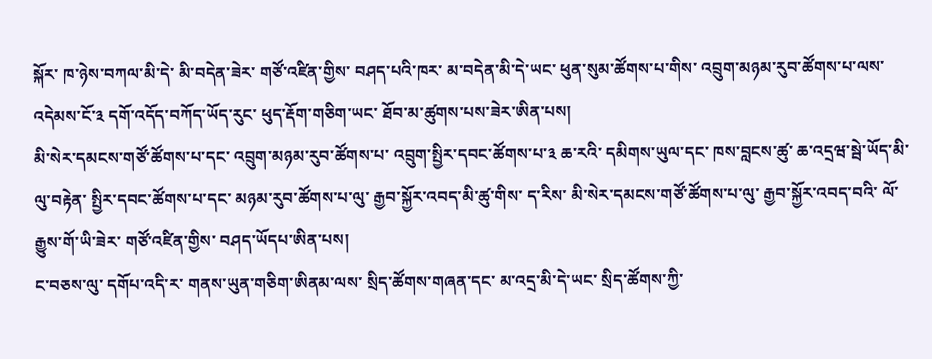སྐོར་ ཁ་ཉེས་བཀལ་མི་དེ་ མི་བདེན་ཟེར་ གཙོ་འཛིན་གྱིས་ བཤད་པའི་ཁར་ མ་བདེན་མི་དེ་ཡང་ ཕུན་སུམ་ཚོགས་པ་གིས་ འབྲུག་མཉམ་རུབ་ཚོགས་པ་ལས་ འདེམས་ངོ་༣ དགོ་འདོད་བཀོད་ཡོད་རུང་ ཕུད་རྡོག་གཅིག་ཡང་ ཐོབ་མ་ཚུགས་པས་ཟེར་ཨིན་པས།
མི་སེར་དམངས་གཙོ་ཚོགས་པ་དང་ འབྲུག་མཉམ་རུབ་ཚོགས་པ་ འབྲུག་སྤྱིར་དབང་ཚོགས་པ་༣ ཆ་རའི་ དམིགས་ཡུལ་དང་ ཁས་བླངས་ཚུ་ ཆ་འདྲཝ་སྦེ་ཡོད་མི་ལུ་བརྟེན་ སྤྱིར་དབང་ཚོགས་པ་དང་ མཉམ་རུབ་ཚོགས་པ་ལུ་ རྒྱབ་སྐྱོར་འབད་མི་ཚུ་གིས་ ད་རིས་ མི་སེར་དམངས་གཙོ་ཚོགས་པ་ལུ་ རྒྱབ་སྐྱོར་འབད་བའི་ ལོ་རྒྱུས་གོ་ཡི་ཟེར་ གཙོ་འཛིན་གྱིས་ བཤད་ཡོདཔ་ཨིན་པས།
ང་བཅས་ལུ་ དགོཔ་འདི་ར་ གནས་ཡུན་གཅིག་ཨིནམ་ལས་ སྲིད་ཚོགས་གཞན་དང་ མ་འདྲ་མི་དེ་ཡང་ སྲིད་ཚོགས་ཀྱི་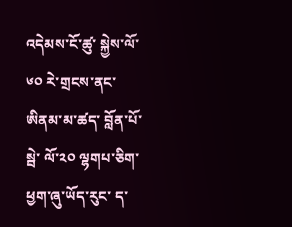འདེམས་ངོ་ཚུ་ སྐྱེས་ལོ་༦༠ རེ་གྲངས་ནང་ཨིནམ་མ་ཚད་ བློན་པོ་སྦེ་ ལོ་༢༠ ལྷགཔ་ཅིག་ ཕྱག་ཞུ་ཡོད་རུང་ ད་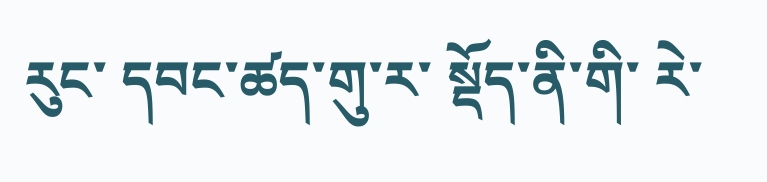རུང་ དབང་ཚད་གུ་ར་ སྡོད་ནི་གི་ རེ་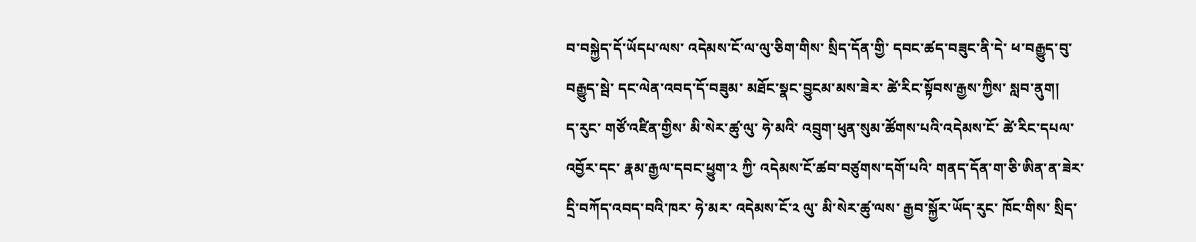བ་བསྐྱེད་དོ་ཡོདཔ་ལས་ འདེམས་ངོ་ལ་ལུ་ཅིག་གིས་ སྲིད་དོན་གྱི་ དབང་ཚད་བཟུང་ནི་དེ་ ཕ་བརྒྱུད་བུ་བརྒྱུད་སྦེ་ དང་ལེན་འབད་དོ་བཟུམ་ མཐོང་སྣང་བྱུངམ་མས་ཟེར་ ཚེ་རིང་སྟོབས་རྒྱས་ཀྱིས་ སླབ་ནུག།
ད་རུང་ གཙོ་འཛིན་གྱིས་ མི་སེར་ཚུ་ལུ་ ཧེ་མའི་ འབྲུག་ཕུན་སུམ་ཚོགས་པའི་འདེམས་ངོ་ ཚེ་རིང་དཔལ་འབྱོར་དང་ རྣམ་རྒྱལ་དབང་ཕྱུག་༢ ཀྱི་ འདེམས་ངོ་ཚབ་བཙུགས་དགོ་པའི་ གནད་དོན་ག་ཅི་ཨིན་ན་ཟེར་ དྲི་བཀོད་འབད་བའི་ཁར་ ཧེ་མར་ འདེམས་ངོ་༢ ལུ་ མི་སེར་ཚུ་ལས་ རྒྱབ་སྐྱོར་ཡོད་རུང་ ཁོང་གིས་ སྲིད་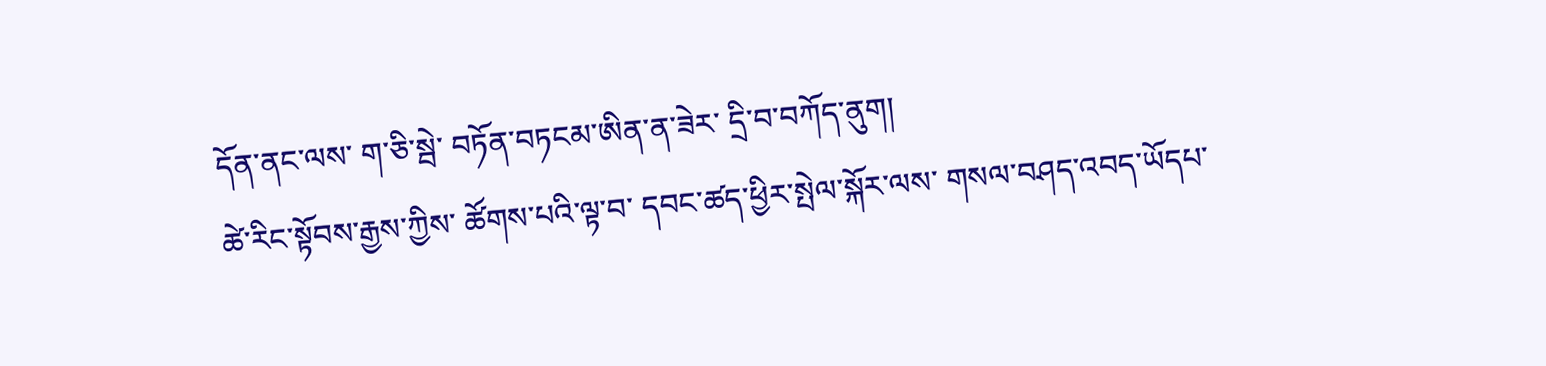དོན་ནང་ལས་ ག་ཅི་སྦེ་ བཏོན་བཏངམ་ཨིན་ན་ཟེར་ དྲི་བ་བཀོད་ནུག།
ཚེ་རིང་སྟོབས་རྒྱས་ཀྱིས་ ཚོགས་པའི་ལྟ་བ་ དབང་ཚད་ཕྱིར་སྤེལ་སྐོར་ལས་ གསལ་བཤད་འབད་ཡོདཔ་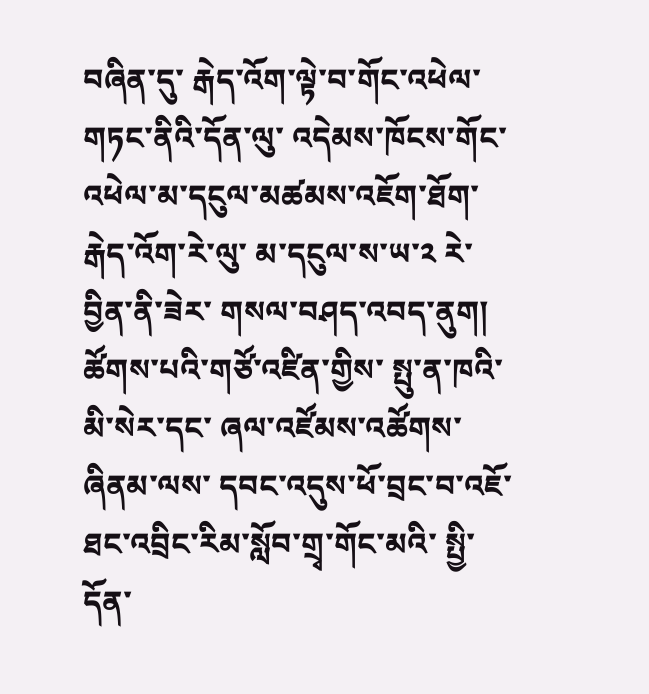བཞིན་དུ་ རྒེད་འོག་ལྟེ་བ་གོང་འཕེལ་གཏང་ནིའི་དོན་ལུ་ འདེམས་ཁོངས་གོང་འཕེལ་མ་དངུལ་མཚམས་འཇོག་ཐོག་ རྒེད་འོག་རེ་ལུ་ མ་དངུལ་ས་ཡ་༢ རེ་ བྱིན་ནི་ཟེར་ གསལ་བཤད་འབད་ནུག།
ཚོགས་པའི་གཙོ་འཛིན་གྱིས་ སྤུ་ན་ཁའི་ མི་སེར་དང་ ཞལ་འཛོམས་འཚོགས་ཞིནམ་ལས་ དབང་འདུས་ཕོ་བྲང་བ་འཇོ་ཐང་འབྲིང་རིམ་སློབ་གྲྭ་གོང་མའི་ སྤྱི་དོན་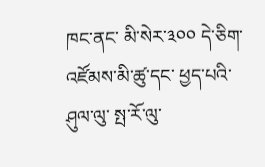ཁང་ནང་ མི་སེར་༣༠༠ དེ་ཅིག་ འཛོམས་མི་ཚུ་དང་ ཕྱད་པའི་ཤུལ་ལུ་ སྤ་རོ་ལུ་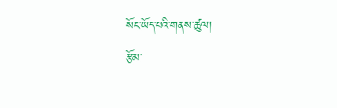སོང་ཡོད་པའི་གནས་ཚུལ།
རྩོམ་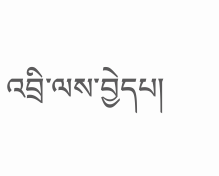འབྲི་ལས་བྱེདཔ།